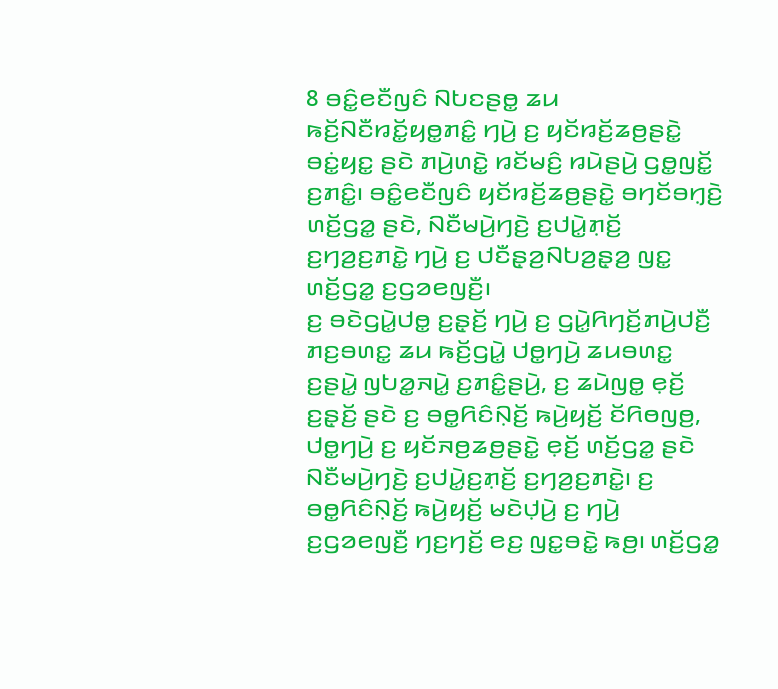8 ꤋꤢꤨ꤭ꤕꤢꤪꤜꤢꤨ ꤡꤝꤢꤔꤥ꤭ ꤘꤣ ꤒꤢꤩ꤬ꤡꤢꤪꤙꤢꤩ꤭ꤟꤥ꤭ꤊꤢꤨ꤭ ꤚꤣꤧ꤬ ꤢ꤬ ꤟꤢꤩꤙꤢꤩ꤬ꤘꤥ꤬ꤔꤢꤧ꤭ ꤋꤢꤦ꤭ꤟꤢ꤭ ꤔꤢꤧ ꤊꤣꤧ꤬ꤛꤢꤧ꤭ ꤙꤢꤩꤗꤢꤨ꤬ ꤙꤣꤧꤔꤣꤧ꤬ ꤞꤥ꤭ꤜꤢꤩ꤭ ꤢ꤬ꤊꤢꤨ꤭꤯ ꤋꤢꤨ꤭ꤕꤢꤪꤜꤢꤨ ꤟꤢꤩꤙꤢꤩ꤬ꤘꤥ꤬ꤔꤢꤧ꤭ ꤋꤚꤢꤩꤋꤚ꤫ꤢꤧ꤬ ꤛꤢꤩ꤬ꤞꤤ꤭ ꤔꤢꤧ, ꤡꤢꤪꤗꤣꤧ꤬ꤚꤢꤧ꤬ ꤢ꤬ꤓꤣꤧ꤭ꤊ꤫ꤢꤩ꤬ ꤢ꤬ꤚꤤ꤬ꤢ꤬ꤊꤢꤧ꤭ ꤚꤣꤧ꤬ ꤢ꤬ ꤓꤢꤪꤔ꤫ꤤ꤬ꤡꤝꤤ꤬ꤔ꤫ꤤ꤬ ꤜꤢ꤭ ꤛꤢꤩ꤬ꤞꤤ꤭ ꤢ꤬ꤞꤤꤕꤜꤢꤪ꤬꤯
ꤢ꤬ ꤋꤢꤧꤞꤣꤧ꤭ꤓꤥ꤭ ꤢ꤬ꤔ꤫ꤢꤩ꤬ ꤚꤣꤧ꤬ ꤢ꤬ ꤞꤣꤧ꤭ꤖꤚꤢꤩ꤬ꤊꤣꤧ꤬ꤓꤢꤪ꤬ ꤊꤢ꤬ꤋꤛꤢ꤭ ꤘꤣ ꤒꤢꤩ꤬ꤞꤣꤧ꤭ ꤓꤥ꤭ꤚꤣꤧ꤬ ꤘꤣꤋꤛꤢ꤭ ꤢ꤬ꤔꤣꤧ꤭ ꤜꤝꤤ꤭ꤏꤣꤧ꤭ ꤢ꤬ꤊꤢꤨ꤭ꤔꤣꤧ꤬, ꤢ꤬ ꤘꤣꤧꤜꤥ꤭ ꤕ꤫ꤢꤩ꤬ ꤢ꤬ꤔ꤫ꤢꤩ꤬ ꤔꤢꤧ ꤢ꤬ ꤋꤥ꤭ꤖꤢꤨꤡ꤫ꤢꤩ꤬ ꤒꤣꤧ꤬ꤟꤢꤩ꤬ ꤢꤩꤖꤥꤜꤥ꤬, ꤓꤥ꤭ꤚꤣꤧ꤬ ꤢ꤬ ꤟꤢꤩꤏꤥ꤬ꤘꤥ꤬ꤔꤢꤧ꤭ ꤕ꤫ꤢꤩ꤬ ꤛꤢꤩ꤬ꤞꤤ꤭ ꤔꤢꤧ ꤡꤢꤪꤗꤣꤧ꤬ꤚꤢꤧ꤬ ꤢ꤬ꤓꤣꤧ꤭ꤢ꤬ꤊ꤫ꤢꤩ꤬ ꤢ꤬ꤚꤤ꤬ꤢ꤬ꤊꤢꤧ꤭꤯ ꤢ꤬ ꤋꤥ꤭ꤖꤢꤨꤡ꤫ꤢꤩ꤬ ꤒꤣꤧ꤬ꤟꤢꤩ꤬ ꤗꤢꤧꤓ꤫ꤣꤧ꤬ ꤢ꤬ ꤚꤣꤧ꤬ ꤢ꤬ꤞꤤꤕꤜꤢꤪ꤬ ꤚꤢ꤬ꤚꤢꤩ꤬ ꤕꤢ꤬ ꤜꤢ꤭ꤋꤢꤧ꤭ ꤒꤥ꤬꤯ ꤛꤢꤩ꤬ꤞꤤ꤭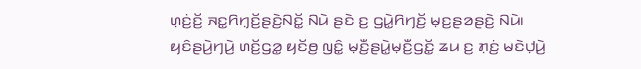ꤛ꤫ꤢꤦ꤬ꤢꤩ꤬ ꤏꤢ꤭ꤖꤚ꤫ꤢꤩ꤬ꤔꤢꤧ꤬ꤡꤢꤩ꤭ ꤡꤣꤧ ꤔꤢꤧ ꤢ꤬ ꤞꤣꤧ꤭ꤖꤚꤢꤩ꤬ ꤗ꤫ꤢ꤬ꤔꤤꤔꤢꤧ꤬ ꤡꤣꤧ꤯
ꤟꤢꤨꤔꤣꤧ꤬ꤚꤣꤧ꤬ ꤛꤢꤩ꤬ꤞꤤ꤭ ꤟꤢꤩꤥ꤬ ꤜꤢꤨ꤭ ꤗ꤫ꤢꤪ꤬ꤔꤣꤧ꤭ꤗ꤫ꤢꤪ꤬ꤞꤢꤩ꤭ ꤘꤣ ꤢ꤬ ꤊ꤫ꤢꤦ꤬ ꤗꤢꤧꤓ꤫ꤣꤧ꤬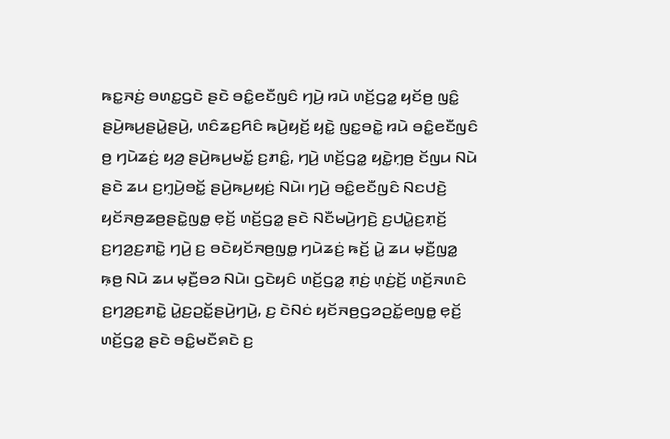ꤒꤢ꤭ꤏꤢꤦ꤬ ꤋꤛꤢ꤭ꤞꤢꤧ ꤔꤢꤧ ꤋꤢꤨ꤭ꤕꤢꤪꤜꤢꤨ ꤚꤣꤧ꤬ ꤙꤣꤧ ꤛꤢꤩ꤬ꤞꤤ꤭ ꤟꤢꤩꤥ꤬ ꤜꤢꤨ꤭ ꤔꤣꤧ꤬ꤒꤣ꤬ꤔꤣꤧ꤭ꤔꤣꤧ꤬, ꤛꤢꤨꤘꤢ꤬ꤖꤢꤨ ꤒꤣꤧ꤬ꤟꤢꤩ꤬ ꤟꤢꤧ꤭ ꤜꤢ꤭ꤋꤢꤧ꤭ ꤙꤣꤧ ꤋꤢꤨ꤭ꤕꤢꤪꤜꤢꤨ ꤥ꤬ ꤚꤣꤧꤘꤢꤦ꤬ ꤟꤤ꤬ ꤔꤣꤧ꤬ꤒꤣ꤬ꤗꤢꤩ꤭ ꤢ꤬ꤊꤢꤨ꤭, ꤚꤣꤧ꤬ ꤛꤢꤩ꤬ꤞꤤ꤭ ꤟꤢꤧ꤭ꤚ꤫ꤥ꤬ ꤢꤩꤜꤣ ꤡꤣꤧ ꤔꤢꤧ ꤘꤣ ꤢ꤬ꤚ꤫ꤣꤧ꤬ꤋꤢꤩ꤭ ꤔꤣꤧ꤬ꤒꤣ꤬ꤟꤢꤦ꤬ ꤡꤣꤧ꤯ ꤚꤣꤧ꤬ ꤋꤢꤨ꤭ꤕꤢꤪꤜꤢꤨ ꤡꤢꤓꤢꤧ꤬ ꤟꤢꤩꤏꤥ꤬ꤘꤥ꤬ꤔꤢꤧ꤭ꤜꤥ꤭ ꤕ꤫ꤢꤩ꤬ ꤛꤢꤩ꤬ꤞꤤ꤭ ꤔꤢꤧ ꤡꤢꤪꤗꤣꤧ꤬ꤚꤢꤧ꤬ ꤢ꤬ꤓꤣꤧ꤭ꤢ꤬ꤊ꤫ꤢꤩ꤬ ꤢ꤬ꤚꤤ꤬ꤢ꤬ꤊꤢꤧ꤭ ꤚꤣꤧ꤬ ꤢ꤬ ꤋꤢꤧꤟꤢꤩꤏꤥ꤬ꤜꤥ꤭ ꤚꤣꤧꤘꤢꤦ꤬ ꤒꤢꤩ꤬ ꤣꤧ꤭ ꤘꤣ ꤗ꤫ꤢꤪ꤬ꤜꤤ꤭ ꤒ꤫ꤥ꤬ ꤡꤣꤧ ꤘꤣ ꤗ꤫ꤢꤪ꤬ꤋꤤ ꤡꤣꤧ꤯ ꤞꤢꤧꤟꤢꤨ ꤛꤢꤩ꤬ꤞꤤ꤭ ꤊ꤫ꤢꤦ꤬ ꤛ꤫ꤢꤦ꤬ꤢꤩ꤬ ꤛꤢꤩ꤬ꤏꤛꤢꤨ ꤢ꤬ꤚꤤ꤬ꤢ꤬ꤊꤢꤧ꤭ ꤣꤧ꤭ꤢ꤬ꤑꤢꤩ꤭ꤔꤣꤧ꤬ꤚꤣꤧ꤬, ꤢ꤬ ꤢꤧꤡꤢꤦ ꤟꤢꤩꤏꤥ꤬ꤞꤤꤑꤢꤩ꤭ꤕꤜꤥ꤭ ꤕ꤫ꤢꤩ꤬ ꤛꤢꤩ꤬ꤞꤤ꤭ ꤔꤢꤧ ꤋꤢꤨ꤭ꤗꤢꤪꤎꤢꤧ ꤢ꤬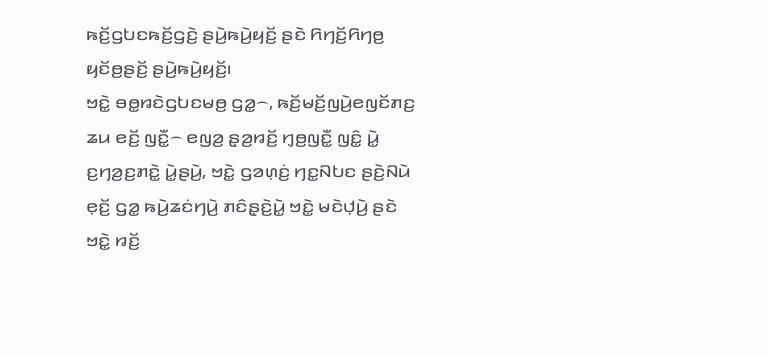ꤒꤢꤩ꤬ꤞꤝꤢꤒꤢꤩ꤬ꤞꤢꤧ꤬ ꤔꤣꤧ꤬ꤒꤣꤧ꤬ꤟꤢꤩ꤬ ꤔꤢꤧ ꤖꤚꤢꤩ꤬ꤖꤚꤥ꤬ ꤟꤢꤩꤥ꤬ꤔꤢꤩ꤬ ꤔꤣꤧ꤬ꤒꤣꤧ꤬ꤟꤢꤩ꤬꤯
ꤠꤢꤧ꤭ ꤋꤥ꤭ꤙꤢꤧꤞꤝꤢꤗꤥ꤬ ꤞꤤ꤭꤮, ꤒꤢꤩ꤬ꤗꤢꤩ꤬ꤜꤣꤧ꤬ꤕꤜꤢꤩꤊꤢ꤬ ꤘꤣ ꤕꤢꤩ꤬ ꤜꤢꤪ꤭꤮ ꤕꤜꤤ꤬ ꤔ꤫ꤤ꤬ꤙꤢꤩ꤬ ꤚ꤫ꤥ꤬ꤜꤢꤪ꤭ ꤜꤢꤨ꤭ ꤣꤧ꤭ ꤢ꤬ꤚꤤ꤬ꤢ꤬ꤊꤢꤧ꤭ ꤣꤧ꤭ꤔꤣꤧ꤬, ꤠꤢꤧ꤭ ꤞꤤꤛ꤫ꤢꤦ꤬ ꤚꤢ꤭ꤡꤝꤢ ꤔꤢꤧ꤬ꤡꤣꤧ ꤕ꤫ꤢꤩ꤬ ꤞꤤ꤭ ꤒꤣꤧ꤬ꤘꤢꤦꤚꤣꤧ꤬ ꤊꤢꤨꤔ꤫ꤢꤧ꤬ꤣꤧ꤭ ꤠꤢꤧ꤭ ꤗꤢꤧꤓ꤫ꤣꤧ꤬ ꤔꤢꤧ ꤠꤢꤧ꤭ ꤙꤢꤩ꤬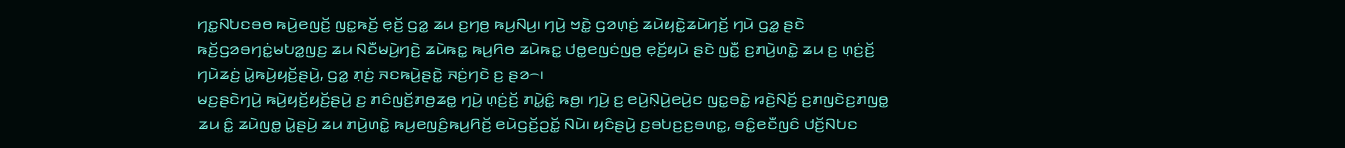ꤚꤢ꤭ꤡꤝꤢꤋꤥ ꤒꤣꤧ꤬ꤕꤜꤢꤩ꤬ ꤜꤢ꤭ꤒꤢꤩ꤬ ꤕ꤫ꤢꤩ꤬ ꤞꤤ꤭ ꤘꤣ ꤢ꤬ꤚꤥ꤬ ꤒꤣ꤬ꤡꤣ꤬꤯ ꤚꤣꤧ꤬ ꤠꤢꤧ꤭ ꤞꤤꤛ꤫ꤢꤦ꤬ ꤘꤣꤧꤟꤢꤧ꤭ꤘꤣꤧꤚꤢꤩ꤬ ꤚꤣꤧ ꤞꤤ꤭ ꤔꤢꤧ ꤒꤢꤩ꤬ꤞꤤꤋꤚꤢꤦ꤭ꤗꤝꤤ꤭ꤜꤢ꤬ ꤘꤣ ꤡꤢꤪꤗꤣꤧ꤬ꤚꤢꤧ꤬ ꤘꤣꤧꤒꤢ꤭ ꤒꤣ꤬ꤖꤥ ꤘꤣꤧꤒꤢ꤭ ꤓꤥ꤭ꤕꤜꤢꤦꤜꤥ꤬ ꤕ꤫ꤢꤩ꤬ꤟꤣꤧ ꤔꤢꤧ ꤜꤢꤪ꤭ ꤢ꤬ꤊꤣꤧ꤬ꤛꤢꤧ꤭ ꤘꤣ ꤢ꤬ ꤛ꤫ꤢꤦ꤬ꤢꤩ꤬ ꤚꤣꤧꤘꤢꤦ꤬ ꤣꤧ꤭ꤒꤣꤧ꤬ꤟꤢꤩ꤬ꤔꤣꤧ꤬, ꤞꤤ꤭ ꤊ꤫ꤢꤦ꤬ ꤏꤢꤒꤣꤧ꤬ꤔꤢꤧ꤭ ꤏꤢꤦ꤬ꤚꤢꤧ ꤢ꤬ ꤔꤤ꤮꤯
ꤗꤢ꤬ꤔꤢꤧꤚꤣꤧ꤬ ꤒꤣꤧ꤬ꤟꤢꤩ꤬ꤟꤢꤩ꤬ꤔꤣꤧ꤬ ꤢ꤬ ꤊꤢꤨꤜꤢꤩ꤬ꤊꤥ꤬ꤘꤥ꤭ ꤚꤣꤧ꤬ ꤛ꤫ꤢꤦ꤬ꤢꤩ꤬ ꤊꤣꤧ꤭ꤢꤨ꤭ ꤒꤥ꤬꤯ ꤚꤣꤧ꤬ ꤢ꤬ ꤕꤣꤧ꤬ꤡ꤫ꤣꤧ꤬ꤕꤣꤧ꤬ꤢ ꤜꤢ꤭ꤋꤢꤧ꤭ ꤙꤢꤧ꤬ꤡꤢꤩ꤬ ꤢ꤬ꤊꤜꤢꤧꤢ꤬ꤊꤜꤥ꤭ ꤘꤣ ꤢꤨ꤭ ꤘꤣꤧꤜꤥ꤭ ꤣꤧ꤭ꤔꤣꤧ꤬ ꤘꤣ ꤊꤣꤧ꤬ꤛꤢꤧ꤭ ꤒꤣ꤬ꤕꤜꤢꤨ꤬ꤒꤣ꤬ꤖꤢꤩ꤬ ꤕꤣꤧꤞꤢꤩ꤬ꤑꤢꤩ꤭ ꤡꤣꤧ꤯ ꤟꤢꤨꤔꤣꤧ꤬ ꤢ꤬ꤋꤝꤢ꤬ꤢ꤬ꤋꤛꤢ꤭, ꤋꤢꤨ꤭ꤕꤢꤪꤜꤢꤨ ꤓꤢꤩ꤬ꤡꤝꤢ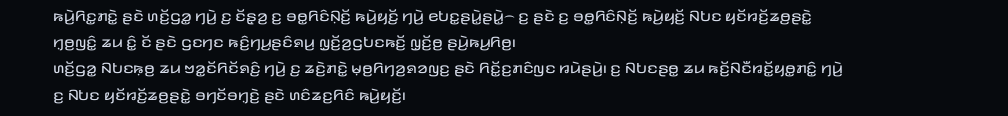ꤒꤣꤧ꤬ꤖꤢ꤭ꤊꤢꤧ꤭ ꤔꤢꤧ ꤛꤢꤩ꤬ꤞꤤ꤭ ꤚꤣꤧ꤬ ꤢ꤬ ꤢꤩꤔ꤫ꤤ꤬ ꤢ꤬ ꤋꤥ꤭ꤖꤢꤨꤡ꤫ꤢꤩ꤬ ꤒꤣꤧ꤬ꤟꤢꤩ꤬ ꤚꤣꤧ꤬ ꤕꤝꤢ꤭ꤔꤣꤧ꤭ꤔꤣꤧ꤭꤮ ꤢ꤬ ꤔꤢꤧ ꤢ꤬ ꤋꤥ꤭ꤖꤢꤨꤡ꤫ꤢꤩ꤬ ꤒꤣꤧ꤬ꤟꤢꤩ꤬ ꤡꤝꤢ ꤟꤢꤩꤙꤢꤩ꤬ꤘꤥ꤬ꤔꤢꤧ꤭ ꤚ꤫ꤥ꤬ꤜꤢꤨ꤭ ꤘꤣ ꤢꤨ꤭ ꤢꤩ ꤔꤢꤧ ꤞꤢꤚꤢ ꤒꤢꤨ꤬ꤚꤣ꤬ꤔꤢꤨꤎꤣ꤬ ꤜ꤫ꤢꤩ꤬ꤤ꤬ꤞꤝꤢꤒꤢꤩ꤬ ꤜ꤫ꤢꤩ꤬ꤥ꤬ ꤔꤣꤧ꤬ꤒꤣ꤬ꤖꤥ꤬꤯
ꤛꤢꤩ꤬ꤞꤤ꤭ ꤡꤝꤢꤒ꤫ꤥ꤬ ꤘꤣ ꤠꤤ꤭ꤢꤩꤖꤢꤩꤎꤢꤨ꤬ ꤚꤣꤧ꤬ ꤢ꤬ ꤘꤢꤧ꤬ꤊꤢꤧ꤭ ꤗ꤫ꤥ꤬ꤖꤚꤤ꤬ꤎꤤꤜꤢ꤬ ꤔꤢꤧ ꤖꤢꤩ꤭ꤢ꤬ꤊꤢꤨꤜꤢ ꤙꤣꤧꤔꤣꤧ꤬꤯ ꤢ꤬ ꤡꤝꤢꤔꤥ꤭ ꤘꤣ ꤒꤢꤩ꤬ꤡꤢꤪꤙꤢꤩ꤭ꤟꤥ꤭ꤊꤢꤨ꤭ ꤚꤣꤧ꤬ ꤢ꤬ ꤡꤝꤢ ꤟꤢꤩꤙꤢꤩ꤬ꤘꤥ꤬ꤔꤢꤧ꤭ ꤋꤚꤢꤩꤋꤚ꤫ꤢꤧ꤬ ꤔꤢꤧ ꤛꤢꤨꤘꤢ꤬ꤖꤢꤨ ꤒꤣꤧ꤬ꤟꤢꤩ꤬꤯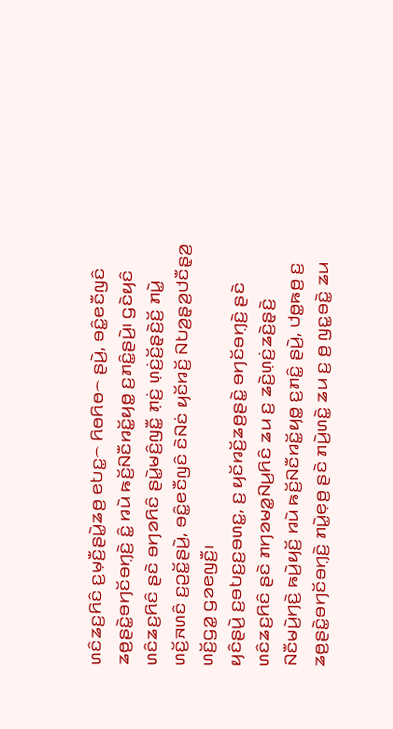ꤛꤢꤨꤘꤢ꤬ꤖꤢꤨ ꤢ꤬ꤗ꤫ꤢꤪ꤬ꤔꤣꤧ꤭ꤘꤥ꤬ ꤕꤝꤢ꤭꤮ ꤖꤥꤖꤥ꤮ ꤔꤣꤧ꤬, ꤋꤢꤨ꤭ꤕꤢꤪꤜꤢꤨ ꤘꤥ꤬ꤔꤢꤧ꤭ꤋꤚꤢꤩꤋꤚ꤫ꤢꤧ꤬ ꤢꤨ꤭ ꤙꤣꤧ ꤒꤢꤩ꤬ꤡꤢꤪꤙꤢꤩ꤭ꤟꤥ꤭ ꤢ꤬ꤊꤢꤨ꤭ꤔꤣꤧ꤬꤯ ꤞꤢꤧꤟꤢꤨ ꤛꤢꤨꤘꤢ꤬ꤖꤢꤨ ꤔꤢꤧ ꤋꤚꤤꤖꤢꤨ ꤔꤣꤧ꤭ꤗꤢꤨ꤬ꤜꤢꤪ꤭ ꤊ꤫ꤢꤦ꤬ ꤛ꤫ꤢꤦ꤬ꤢꤩ꤬ꤔ꤫ꤢꤧ꤬ꤢꤩ꤬ ꤊꤣꤧ꤭ ꤛꤢꤩ꤬ꤏꤛꤢꤨ ꤢ꤬ꤑꤢꤩ꤭ꤔꤣꤧ꤬, ꤋꤢꤨ꤭ꤕꤢꤪꤜꤢꤨ ꤢꤧꤡꤢꤦ ꤟꤢꤩꤙꤢꤩ꤬ ꤡꤝꤤ꤬ꤔ꤫ꤤ꤬ꤓꤢꤪꤔ꤫ꤤ꤬ ꤛꤢꤩ꤬ꤞꤤ꤭ ꤞꤤꤕꤜꤢꤪ꤬꤯
ꤟꤢꤨꤔꤣꤧ꤬ ꤢ꤬ꤋꤝꤢ꤬ꤢ꤬ꤋꤛꤢ꤭, ꤢ꤬ ꤟꤢꤩꤙꤢꤩ꤬ꤘꤥ꤬ꤔꤢꤧ꤭ ꤋꤚꤢꤩꤋꤚ꤫ꤢꤧ꤬ ꤔꤢꤧ ꤛꤢꤨꤘꤢ꤬ꤖꤢꤨ ꤔꤢꤧ ꤊꤚꤤꤗꤤ꤭ꤡꤣ꤬ꤖꤢꤨ ꤘꤣ ꤢ꤬ ꤘꤢꤧ꤬ꤛ꤫ꤢꤦ꤬ꤘꤢꤧ꤬ꤔ꤫ꤢꤧ꤬ ꤡꤢꤪꤗꤣꤧ꤬ꤚꤢꤧ꤬ ꤒꤣꤧ꤬ꤟꤢꤩ꤬ ꤙꤣꤧ ꤒꤢꤩ꤬ꤡꤢꤪꤙꤢꤩ꤭ꤟꤥ꤭ ꤢ꤬ꤊꤢꤨ꤭ ꤔꤣꤧ꤬, ꤓꤥ꤭ꤒꤥ꤬ ꤢ꤬ ꤘꤥ꤬ꤔꤢꤧ꤭ꤋꤚꤢꤩꤋꤚ꤫ꤢꤧ꤬ ꤊꤣꤧ꤭ꤕ꤫ꤥ꤬ ꤔꤢꤧ ꤊꤣꤧ꤬ꤛꤢꤧ꤭ ꤘꤣ ꤢ꤬ ꤥ꤬ ꤜꤢ꤭ꤋꤢꤧ꤭ ꤘꤣ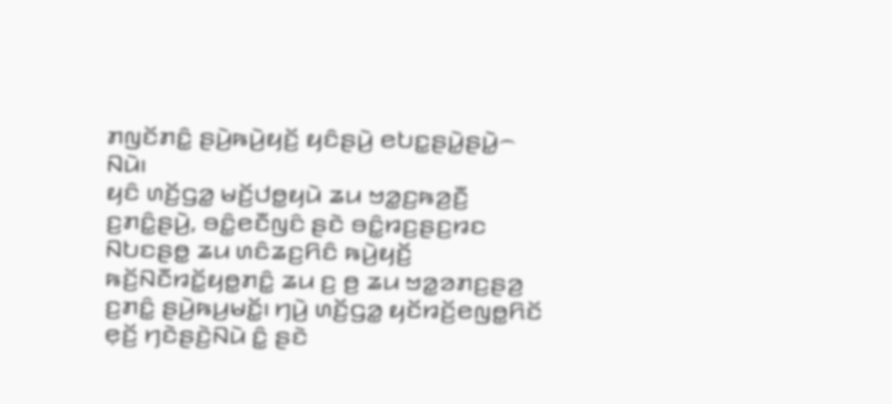ꤊꤜꤢꤩꤊꤢꤨ꤭ ꤔꤣꤧ꤬ꤒꤣꤧ꤬ꤟꤢꤩ꤬ ꤟꤢꤨꤔꤣꤧ꤬ ꤕꤝꤢ꤭ꤔꤣꤧ꤭ꤔꤣꤧ꤭꤮ ꤡꤣꤧ꤯
ꤟꤢꤨ ꤛꤢꤩ꤬ꤞꤤ꤭ ꤗꤢꤩ꤬ꤓꤥ꤭ꤟꤣꤧ ꤘꤣ ꤠꤤ꤭ꤢ꤬ꤒꤤ꤬ꤢꤪ꤬ ꤢ꤬ꤊꤢꤨ꤭ꤔꤣꤧ꤬, ꤋꤢꤨ꤭ꤕꤢꤪꤜꤢꤨ ꤔꤢꤧ ꤋꤢꤨ꤭ꤙꤢ꤬ꤔꤢ꤬ꤙꤢ ꤡꤝꤢꤔꤥ꤭ ꤘꤣ ꤛꤢꤨꤘꤢ꤬ꤖꤢꤨ ꤒꤣꤧ꤬ꤟꤢꤩ꤬ ꤒꤢꤩ꤬ꤡꤢꤪꤙꤢꤩ꤭ꤟꤥ꤭ꤊꤢꤨ꤭ ꤘꤣ ꤢ꤬ ꤥ꤬ ꤘꤣ ꤠꤤ꤭ꤤꤊꤢ꤬ꤔꤤ꤬ ꤢ꤬ꤊꤢꤨ꤭ ꤔꤣꤧ꤬ꤒꤣ꤬ꤗꤢꤩ꤭꤯ ꤚꤣꤧ꤬ ꤛꤢꤩ꤬ꤞꤤ꤭ ꤟꤢꤩꤙꤢꤩ꤬ꤕꤜꤥ꤭ꤖꤢꤩ ꤕ꤫ꤢꤩ꤬ ꤚꤢꤧꤔꤢꤧ꤬ꤡꤣꤧ ꤢꤨ꤭ ꤔꤢꤧ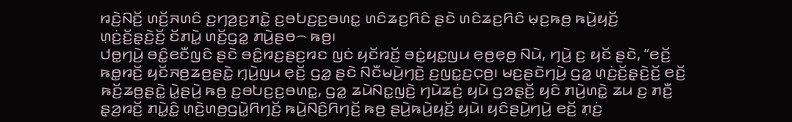ꤙꤢꤧ꤬ꤡꤢꤩ꤬ ꤛꤢꤩ꤬ꤏꤛꤢꤨ ꤢ꤬ꤚꤤ꤬ꤢ꤬ꤊꤢꤧ꤭ ꤢ꤬ꤋꤝꤢ꤬ꤢ꤬ꤋꤛꤢ꤭ ꤛꤢꤨꤘꤢ꤬ꤖꤢꤨ ꤔꤢꤧ ꤛꤢꤨꤘꤢ꤬ꤖꤢꤨ ꤗ꤫ꤢ꤬ꤒꤥ꤬ ꤒꤣꤧ꤬ꤟꤢꤩ꤬ ꤛ꤫ꤢꤦ꤬ꤢꤩ꤬ꤔ꤫ꤢꤧ꤬ꤢꤩ꤬ ꤢꤩꤊꤣꤧ꤭ ꤛꤢꤩ꤬ꤞꤤ꤭ ꤊꤣꤧ꤬ꤔꤥ꤮ ꤒꤥ꤬꤯
ꤓꤥ꤭ꤚꤣꤧ꤬ ꤋꤢꤨ꤭ꤕꤢꤪꤜꤢꤨ ꤔꤢꤧ ꤋꤢꤨ꤭ꤙꤢ꤬ꤔꤢ꤬ꤙꤢ ꤜꤢꤦ ꤟꤢꤩꤙꤢꤩ꤬ ꤋꤢꤦ꤭ꤟꤢ꤭ꤜꤣ ꤕ꤫ꤥ꤬ꤕ꤫ꤥ꤬ ꤡꤣꤧ, ꤚꤣꤧ꤬ ꤢ꤬ ꤟꤢꤩ ꤔꤢꤧ, “ꤕꤢꤩ꤬ ꤒꤥ꤭ꤙꤢꤩ꤬ ꤟꤢꤩꤏꤥ꤬ꤘꤥ꤬ꤔꤢꤧ꤭ ꤚ꤫ꤣꤧ꤬ꤜꤣ ꤕ꤫ꤢꤩ꤬ ꤞꤤ꤭ ꤔꤢꤧ ꤡꤢꤪꤗꤣꤧ꤬ꤚꤢꤧ꤬ ꤢ꤬ꤜꤢ꤭ꤢ꤬ꤍ꤫ꤥ꤬꤯ ꤗꤢ꤬ꤔꤢꤧꤚꤣꤧ꤬ ꤞꤤ꤭ ꤛ꤫ꤢꤦ꤬ꤢꤩ꤬ꤔ꤫ꤢꤧ꤬ꤢꤩ꤬ ꤕꤢꤩ꤬ ꤒꤢꤩ꤬ꤘꤥ꤬ꤔꤢꤧ꤭ ꤣꤧ꤭ꤔꤣꤧ꤬ ꤒꤥ꤬ ꤢ꤬ꤋꤝꤢ꤬ꤢ꤬ꤋꤛꤢ꤭, ꤞꤤ꤭ ꤘꤣꤧꤡꤢ꤭ꤜꤢꤧ꤬ ꤚꤣꤧꤘꤢꤦ꤬ ꤟꤣꤧ ꤞꤤꤔ꤫ꤢꤩ꤬ ꤟꤢꤨ ꤊꤣꤧ꤬ꤛꤢꤧ꤭ ꤘꤣ ꤢ꤬ ꤊꤢꤪ꤬ ꤔ꤫ꤤ꤬ꤙꤢꤩ꤬ ꤊꤣꤧ꤭ꤢꤨ꤭ ꤛ꤫ꤢꤧ꤬ꤛꤥ꤬ꤞꤣꤧ꤭ꤖꤚꤢꤩ꤬ ꤒꤣꤧ꤬ꤡꤢꤨ꤬ꤖꤚꤢꤩ꤬ ꤒꤥ꤬ ꤔꤣꤧ꤬ꤒꤣꤧ꤬ꤟꤢꤩ꤬ ꤟꤣꤧ꤯ ꤟꤢꤨꤔꤣꤧ꤬ꤚꤣꤧ꤬ ꤕꤢꤩ꤬ ꤊ꤫ꤢꤦ꤬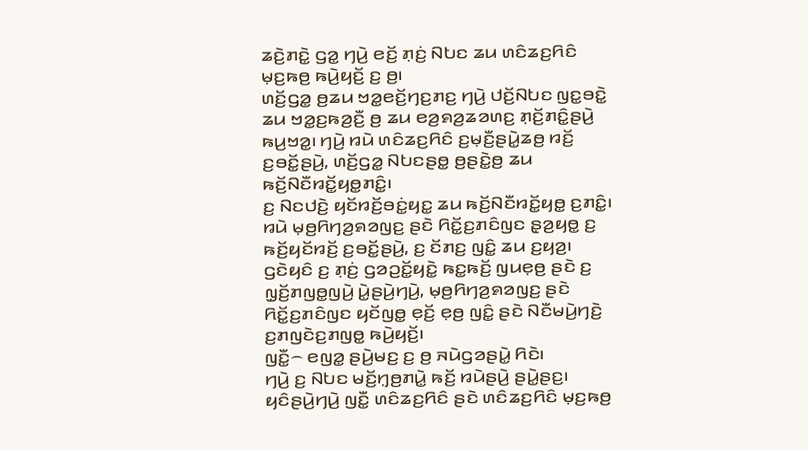ꤘꤢꤧ꤬ꤊꤢꤧ꤭ ꤞꤤ꤭ ꤚꤣꤧ꤬ ꤕꤢꤩ꤬ ꤊ꤫ꤢꤦ꤬ ꤡꤝꤢ ꤘꤣ ꤛꤢꤨꤘꤢ꤬ꤖꤢꤨ ꤗ꤫ꤢ꤬ꤒꤥ꤬ ꤒꤣꤧ꤬ꤟꤢꤩ꤬ ꤢ꤬ ꤥ꤬꤯
ꤛꤢꤩ꤬ꤞꤤ꤭ ꤥ꤬ꤘꤣ ꤠꤤ꤭ꤕꤢꤩ꤬ꤚꤢ꤬ꤊꤢ꤬ ꤚꤣꤧ꤬ ꤓꤢꤩ꤬ꤡꤝꤢ ꤜꤢ꤭ꤋꤢꤧ꤭ ꤘꤣ ꤠꤤ꤭ꤢ꤬ꤒꤤ꤬ꤢꤪ꤬ ꤥ꤬ ꤘꤣ ꤕꤤ꤬ꤎꤤ꤬ꤘꤤꤛꤢ꤬ ꤊ꤫ꤢꤩ꤬ꤊꤢꤨ꤭ꤔꤣꤧ꤬ ꤒꤣ꤬ꤠꤤ꤭꤯ ꤚꤣꤧ꤬ ꤙꤣꤧ ꤛꤢꤨꤘꤢ꤬ꤖꤢꤨ ꤢ꤬ꤗ꤫ꤢꤪ꤬ꤔꤣꤧ꤭ꤘꤥ꤬ ꤙꤢꤩ꤬ ꤢ꤬ꤋꤢꤩ꤭ꤔꤣꤧ꤬, ꤛꤢꤩ꤬ꤞꤤ꤭ ꤡꤝꤢꤔꤥ꤭ ꤥ꤬ꤔꤢꤧ꤭ꤥ꤬ ꤘꤣ ꤒꤢꤩ꤬ꤡꤢꤪꤙꤢꤩ꤭ꤟꤥ꤭ꤊꤢꤨ꤭꤯
ꤢ꤬ ꤡꤢꤓꤢꤧ꤬ ꤟꤢꤩꤙꤢꤩ꤬ꤋꤢꤦ꤭ꤟꤢ꤭ ꤘꤣ ꤒꤢꤩ꤬ꤡꤢꤪꤙꤢꤩ꤭ꤟꤥ꤭ ꤢ꤬ꤊꤢꤨ꤭꤯ ꤙꤣꤧ ꤗ꤫ꤥ꤬ꤖꤚꤤ꤬ꤎꤤꤜꤢ꤬ ꤔꤢꤧ ꤖꤢꤩ꤭ꤢ꤬ꤊꤢꤨꤜꤢ ꤔ꤫ꤤ꤬ꤟꤥ꤭ ꤢ꤬ ꤒꤢꤩ꤬ꤟꤢꤩꤙꤢꤩ꤬ ꤢ꤬ꤋꤢꤩ꤭ꤔꤣꤧ꤬, ꤢ꤬ ꤢꤩꤊꤢ꤬ ꤜꤢꤨ꤭ ꤘꤣ ꤢ꤬ꤟꤤ꤬꤯ ꤞꤢꤧꤟꤢꤨ ꤢ꤬ ꤊ꤫ꤢꤦ꤬ ꤞꤤꤑꤢꤩ꤭ꤟꤢꤧ꤭ ꤒꤢ꤭ꤒꤢꤩ꤬ ꤜꤣꤕ꤫ꤥ꤬ ꤔꤢꤧ ꤢ꤬ ꤜ꤫ꤢꤩ꤬ꤊꤜꤥ꤭ꤜꤣꤧ꤬ ꤣꤧ꤭ꤔꤣꤧ꤬ꤚꤣꤧ꤬, ꤗ꤫ꤥ꤬ꤖꤚꤤ꤬ꤎꤤꤜꤢ꤬ ꤔꤢꤧ ꤖꤢꤩ꤭ꤢ꤬ꤊꤢꤨꤜꤢ ꤟꤢꤩꤜꤥ꤭ ꤕ꤫ꤢꤩ꤬ ꤕ꤫ꤥ꤬ ꤜꤢꤨ꤭ ꤔꤢꤧ ꤡꤢꤪꤗꤣꤧ꤬ꤚꤢꤧ꤬ ꤢ꤬ꤊꤜꤢꤧꤢ꤬ꤊꤜꤥ꤭ ꤒꤣꤧ꤬ꤟꤢꤩ꤬꤯
ꤜꤢꤪ꤭꤮ ꤕꤜꤤ꤭ ꤔꤣꤧ꤬ꤗꤢ꤬ ꤢ꤬ ꤥ꤬ ꤏꤣꤧꤞꤤꤔꤣꤧ꤭ ꤖꤢꤧ꤯
ꤚꤣꤧ꤬ ꤢ꤬ ꤡꤝꤢ ꤗꤢꤩ꤬ꤚ꤫ꤥ꤬ꤊꤣꤧ꤭ ꤒꤢꤩ꤬ ꤙꤣꤧꤔꤣꤧ꤬ ꤔꤣꤧ꤭ꤔꤢ꤬꤯ ꤟꤢꤨꤔꤣꤧ꤬ꤚꤣꤧ꤬ ꤜꤢꤪ꤭ ꤛꤢꤨꤘꤢ꤬ꤖꤢꤨ ꤔꤢꤧ ꤛꤢꤨꤘꤢ꤬ꤖꤢꤨ ꤗ꤫ꤢ꤬ꤒꤥ꤬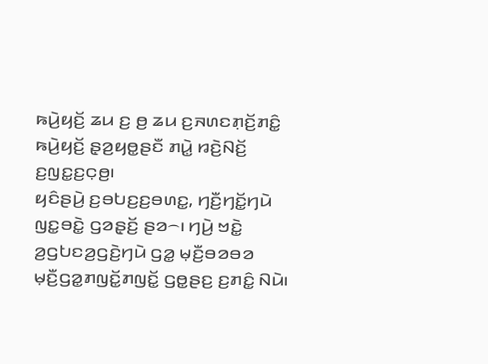ꤒꤣꤧ꤬ꤟꤢꤩ꤬ ꤘꤣ ꤢ꤬ ꤥ꤬ ꤘꤣ ꤢ꤬ꤏꤛꤢꤊ꤫ꤢꤩ꤬ꤊꤢꤨ꤭ ꤒꤣꤧ꤬ꤟꤢꤩ꤬ ꤔ꤫ꤤ꤬ꤟꤥ꤭ꤔꤢꤪ ꤊꤣꤧ꤭ ꤙꤢꤧ꤬ꤡꤢꤩ꤬ ꤢ꤬ꤜꤢ꤭ꤢ꤬ꤍ꤫ꤥ꤬꤯
ꤟꤢꤨꤔꤣꤧ꤬ ꤢ꤬ꤋꤝꤢ꤬ꤢ꤬ꤋꤛꤢ꤭, ꤚꤢꤪ꤬ꤚꤢꤩ꤭ꤚꤣꤧ ꤜꤢ꤭ꤋꤢꤧ꤭ ꤞꤤꤔ꤫ꤢꤩ꤬ ꤔꤤ꤮꤯ ꤚꤣꤧ꤬ ꤠꤢꤧ꤭ ꤤ꤬ꤞꤝꤢꤤ꤬ꤞꤢꤧ꤬ꤚꤣꤧ ꤞꤤ꤭ ꤗ꤫ꤢꤪ꤬ꤋꤤꤋꤤ ꤗ꤫ꤢꤪ꤬ꤞꤤ꤭ꤊꤜꤢꤩ꤭ꤊꤜꤢꤩ꤭ ꤞꤥ꤭ꤔꤢ꤬ ꤢ꤬ꤊꤢꤨ꤭ ꤡꤣꤧ꤯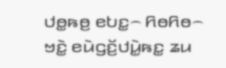ꤓꤥ꤭ꤒꤥ꤬ ꤕꤝꤢ꤭꤮ ꤖꤥꤖꤥ꤮ ꤠꤢꤧ꤭ ꤕꤣꤧꤞꤢꤩ꤬ꤓꤣꤧ꤭ꤒꤢ꤭ ꤘꤣ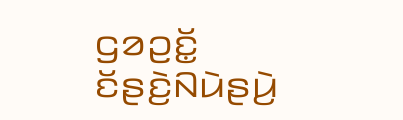ꤞꤤꤑꤢꤩ꤭ ꤢꤩꤔꤢꤧ꤬ꤡꤣꤧꤔꤣꤧ꤬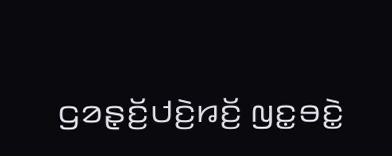ꤞꤤꤔ꤫ꤢꤩ꤬ꤓꤢꤧ꤬ꤙꤢꤩ꤬ ꤜꤢ꤭ꤋꤢꤧ꤭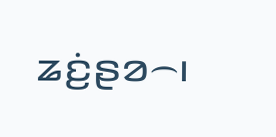ꤘꤢꤦ꤬ꤔꤤ꤮꤯